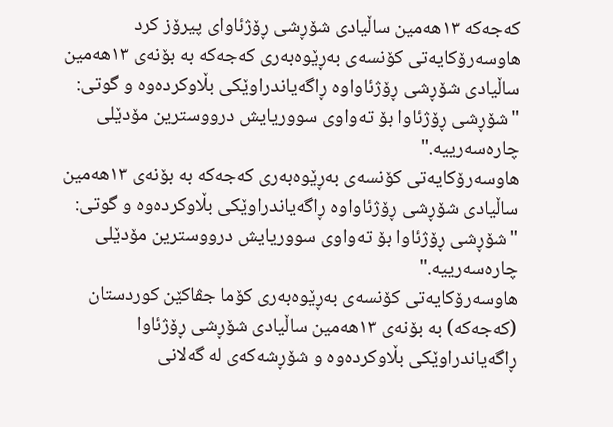کەجەکە ١٣هەمین ساڵیادی شۆڕشی ڕۆژئاوای پیرۆز کرد
هاوسەرۆکایەتی کۆنسەی بەڕێوەبەری کەجەکە بە بۆنەی ١٣هەمین ساڵیادی شۆڕشی ڕۆژئاواوە ڕاگەیاندراوێکی بڵاوکردەوە و گوتی: "شۆڕشی ڕۆژئاوا بۆ تەواوی سووریایش درووسترین مۆدێلی چارەسەرییە."
هاوسەرۆکایەتی کۆنسەی بەڕێوەبەری کەجەکە بە بۆنەی ١٣هەمین ساڵیادی شۆڕشی ڕۆژئاواوە ڕاگەیاندراوێکی بڵاوکردەوە و گوتی: "شۆڕشی ڕۆژئاوا بۆ تەواوی سووریایش درووسترین مۆدێلی چارەسەرییە."
هاوسەرۆکایەتی کۆنسەی بەڕێوەبەری کۆما جڤاکێن کوردستان (کەجەکە) بە بۆنەی ١٣هەمین ساڵیادی شۆڕشی ڕۆژئاوا ڕاگەیاندراوێکی بڵاوکردەوە و شۆڕشەکەی لە گەلانی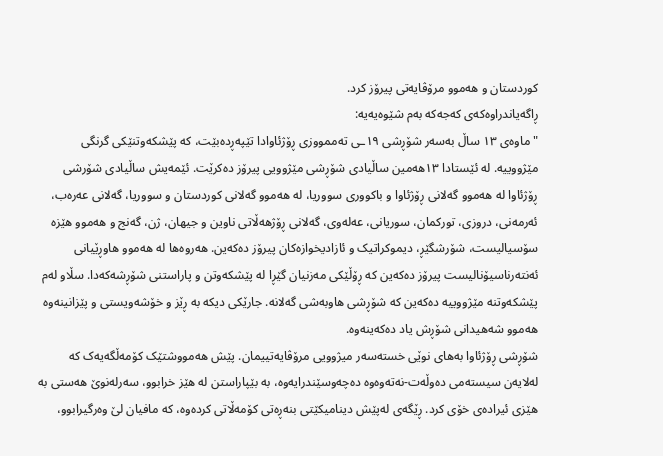کوردستان و هەموو مرۆڤایەتی پیرۆز کرد.
ڕاگەیاندراوەکەی کەجەکە بەم شێوەیەیە:
"ماوەی ١٣ ساڵ بەسەر شۆڕشی ١٩ـی تەممووزی ڕۆژئاوادا تێپەڕدەبێت، کە پێشکەوتنێکی گرنگی مێژووییە. لە ئێستادا ١٣هەمین ساڵیادی شۆڕشی مێژوویی پیرۆز دەکرێت. ئێمەیش ساڵیادی شۆرشی ڕۆژئاوا لە هەموو گەلانی ڕۆژئاوا و باکووری سووریا، لە هەموو گەلانی کوردستان و سووریا، گەلانی عەرەب، ئەرمەنی، دروزی، تورکمان، سوریانی، عەلەوی، گەلانی ڕۆژهەڵاتی ناوین و جیهان، ژن، گەنج و هەموو هێزە سۆسیالیست، شۆرشگێڕ، دیموکراتیک و ئازادیخوازەکان پیرۆز دەکەین. هەروەها لە هەموو هاوڕێیانی ئەنتەرناسیۆنالیست پیرۆز دەکەین کە ڕۆڵێکی مەزنیان گێڕا لە پێشکەوتن و پاراستنی شۆڕشەکەدا. سڵاو لەم پێشکەوتنە مێژووییە دەکەین کە شۆڕشی هاوبەشی گەلانە. جارێکی دیکە بە ڕێز و خۆشەویستی و پێزانینەوە هەموو شەهیدانی شۆڕش یاد دەکەینەوە.
شۆڕشی ڕۆژئاوا بەهای نوێی خستەسەر میژوویی مرۆڤایەتییمان. پێش هەمووشتێک کۆمەڵگەیەک کە لەلایەن سیستەمی دەوڵەت-نەتەوەوە دەچەوسێندرایەوە، بە بێپاراستن لە هێز خرابوو، سەرلەنوێ هەستی بە هێزی ئیرادەی خۆی کرد. ڕێگەی لەپێش دینامیکێتی بنەڕەتی کۆمەڵاتی کردەوە، کە مافیان لێ وەرگیرابوو،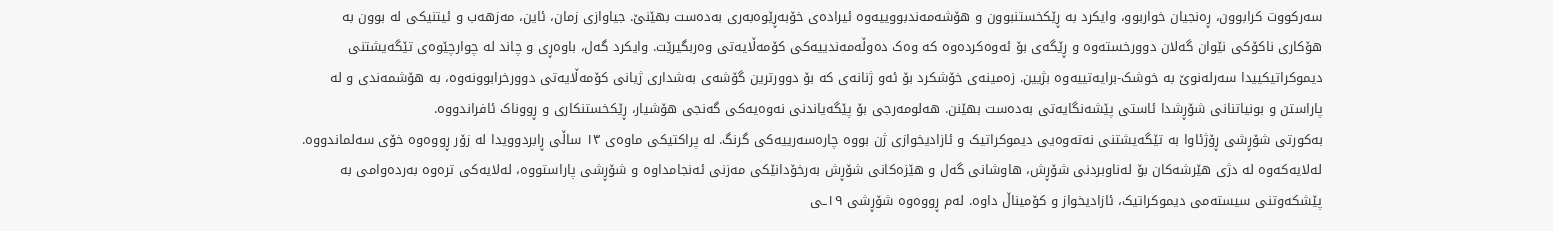سەرکووت کرابوون، ڕەنجیان خواربوو، وایکرد بە ڕێکخستنبوون و هۆشەمەندبووییەوە ئیرادەی خۆبەڕێوەبەری بەدەست بهێنێ. جیاوازی زمان، ئاین، مەزهەب و ئیتنیکی لە بوون بە هۆکاری ناکۆکی نێوان گەلان دوورخستەوە و ڕێگەی بۆ ئەوەکردەوە کە وەک دەوڵەمەندییەکی کۆمەڵایەتی وەربگیرێت. وایکرد گەل، باوەڕی و چاند لە چوارچێوەی تێگەیشتنی دیموکراتیکییدا سەرلەنوێ بە خوشک-برایەتییەوە بژیین. زەمینەی خۆشکرد بۆ ئەو ژنانەی کە بۆ دوورترین گۆشەی بەشداری ژیانی کۆمەڵایەتی دوورخرابوونەوە، بە هۆشمەندی و لە پاراستن و بونیاتنانی شۆڕشدا ئاستی پێشەنگایەتی بەدەست بهێنن. هەلومەرجی بۆ پێگەیاندنی نەوەیەکی گەنجی هۆشیار، ڕێکخستنکاری و ڕووناک ئافراندووە.
بەکورتی شۆڕشی ڕۆژئاوا بە تێگەیشتنی نەتەوەیی دیموکراتیک و ئازادیخوازی ژن بووە چارەسەرییەکی گرنگ. لە پراکتیکی ماوەی ١٣ ساڵی ڕابردوویدا لە زۆر ڕووەوە خۆی سەلماندووە. لەلایەکەوە لە دژی هێرشەکان بۆ لەناوبردنی شۆڕش، هاوشانی گەل و هێزەکانی شۆڕش بەرخۆدانێکی مەزنی ئەنجامداوە و شۆڕشی پاراستووە، لەلایەکی ترەوە بەردەوامی بە پێشکەوتنی سیستەمی دیموکراتیک، ئازادیخواز و کۆمیناڵ داوە. لەم ڕووەوە شۆڕشی ١٩ـی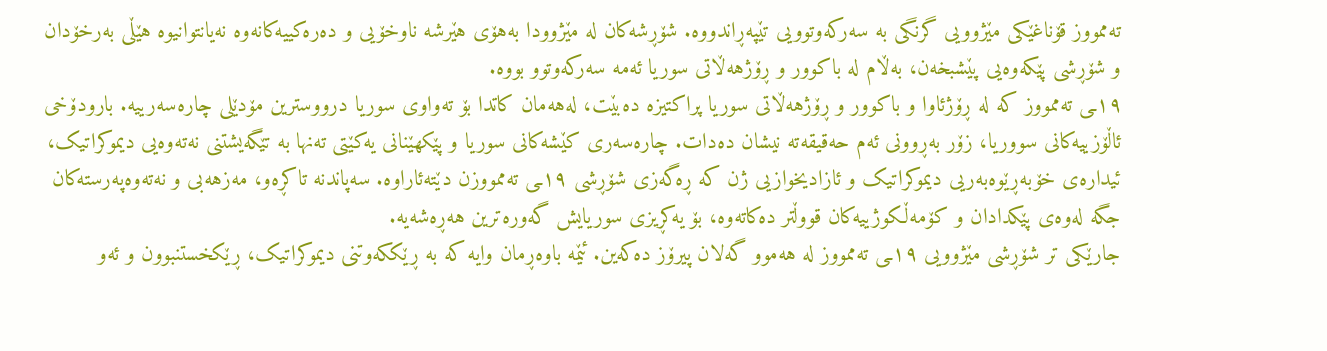تەممووز قۆناغێکی مێژوویی گرنگی بە سەرکەوتوویی تێپەڕاندووە. شۆڕشەکان لە مێژوودا بەهۆی هێرشە ناوخۆیی و دەرەکییەکانەوە نەیانتوانیوە هێڵی بەرخۆدان و شۆڕشی پێکەوەیی پێشبخەن، بەڵام لە باکوور و ڕۆژهەڵاتی سوریا ئەمە سەرکەوتوو بووە.
١٩ـی تەممووز کە لە ڕۆژئاوا و باکوور و ڕۆژهەڵاتی سوریا پراکتیزە دەبێت، لەهەمان کاتدا بۆ تەواوی سوریا درووسترین مۆدێلی چارەسەرییە. بارودۆخی ئاڵۆزییەکانی سووریا، زۆر بەڕوونی ئەم حەقیقەتە نیشان دەدات. چارەسەری کێشەکانی سوریا و پێکهێنانی یەکێتی تەنها بە تێگەیشتنی نەتەوەیی دیموکراتیک، ئیدارەی خۆبەڕێوەبەریی دیموکراتیک و ئازادیخوازیی ژن کە ڕەگەزی شۆڕشی ١٩ـی تەممووزن دێتەئاراوە. سەپاندنە تاکڕەو، مەزهەبی و نەتەوەپەرستەکان جگە لەوەی پێکدادان و کۆمەڵکوژییەکان قووڵتر دەکاتەوە، بۆ یەکڕیزی سوریایش گەورەترین هەڕەشەیە.
جارێکی تر شۆڕشی مێژوویی ١٩ـی تەممووز لە هەموو گەلان پیرۆز دەکەین. ئێمە باوەڕمان وایە کە بە ڕێککەوتنی دیموکراتیک، ڕێکخستنبوون و ئەو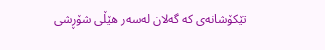تێکۆشانەی کە گەلان لەسەر هێڵی شۆڕشی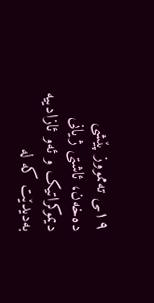١٩ـی تەممووز پێشی دەخەن، ئاشتی ژیانی دیموکراتیک و ئەو ئازادییە بەدیدێت کە لە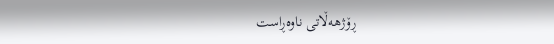ڕۆژهەڵاتی ناوەڕاست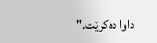داوا دەکرێت."